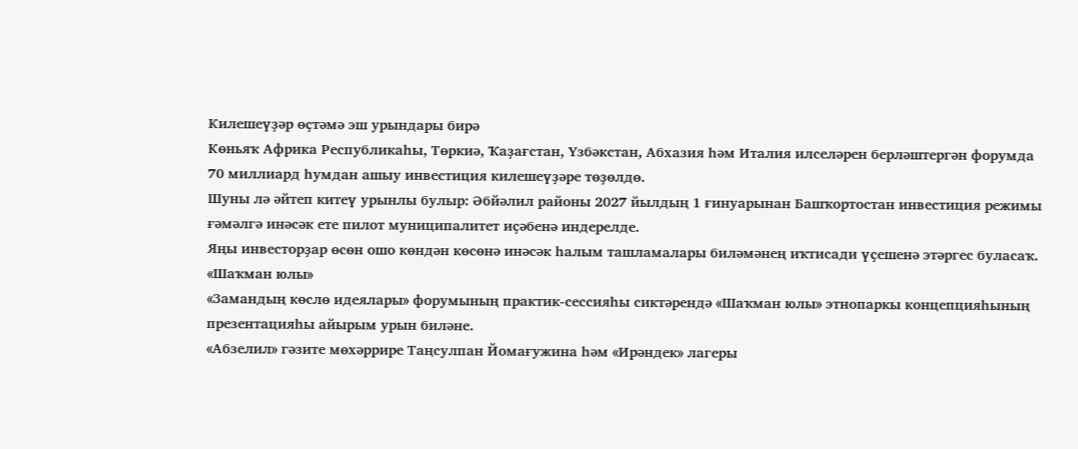Килешеүҙәр өҫтәмә эш урындары бирә
Көньяҡ Африка Республикаһы, Төркиә, Ҡаҙағстан, Үзбәкстан, Абхазия һәм Италия илселәрен берләштергән форумда 70 миллиард һумдан ашыу инвестиция килешеүҙәре төҙөлдө.
Шуны лә әйтеп китеү урынлы булыр: Әбйәлил районы 2027 йылдың 1 ғинуарынан Башҡортостан инвестиция режимы ғәмәлгә инәсәк ете пилот муниципалитет иҫәбенә индерелде.
Яңы инвесторҙар өсөн ошо көндән көсөнә инәсәк һалым ташламалары биләмәнең иҡтисади үҫешенә этәргес буласаҡ.
«Шаҡман юлы»
«Замандың көслө идеялары» форумының практик-сессияһы сиктәрендә «Шаҡман юлы» этнопаркы концепцияһының презентацияһы айырым урын биләне.
«Абзелил» гәзите мөхәррире Таңсулпан Йомағужина һәм «Ирәндек» лагеры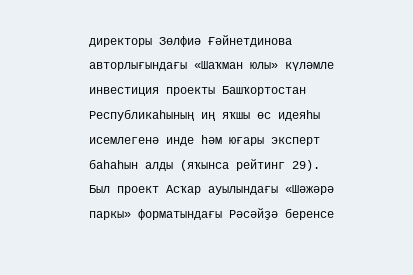директоры Зөлфиә Ғәйнетдинова авторлығындағы «Шаҡман юлы» күләмле инвестиция проекты Башҡортостан Республикаһының иң яҡшы өс идеяһы исемлегенә инде һәм юғары эксперт баһаһын алды (яҡынса рейтинг 29).
Был проект Асҡар ауылындағы «Шәжәрә паркы» форматындағы Рәсәйҙә беренсе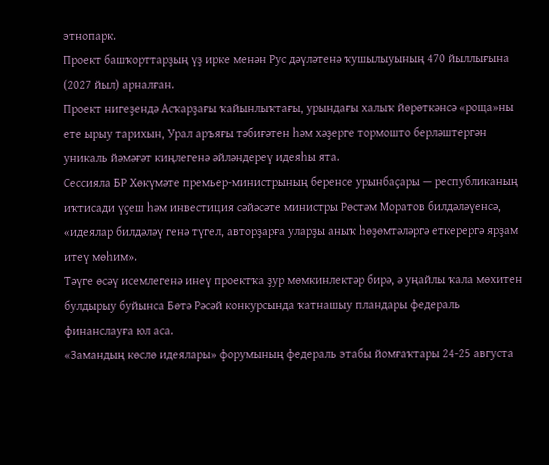этнопарк.
Проект башҡорттарҙың үҙ ирке менән Рус дәүләтенә ҡушылыуының 470 йыллығына (2027 йыл) арналған.
Проект нигеҙендә Асҡарҙағы ҡайынлыҡтағы, урындағы халыҡ йөрөткәнсә «роща»ны ете ырыу тарихын, Урал аръяғы тәбиғәтен һәм хәҙерге тормошто берләштергән уникаль йәмәғәт киңлегенә әйләндереү идеяһы ята.
Сессияла БР Хөкүмәте премьер-министрының беренсе урынбаҫары — республиканың иҡтисади үҫеш һәм инвестиция сәйәсәте министры Рөстәм Моратов билдәләүенсә, «идеялар билдәләү генә түгел, авторҙарға уларҙы аныҡ һөҙөмтәләргә еткерергә ярҙам итеү мөһим».
Тәүге өсәү исемлегенә инеү проектҡа ҙур мөмкинлектәр бирә, ә уңайлы ҡала мөхитен булдырыу буйынса Бөтә Рәсәй конкурсында ҡатнашыу пландары федераль финанслауға юл аса.
«Замандың көслө идеялары» форумының федераль этабы йомғаҡтары 24-25 августа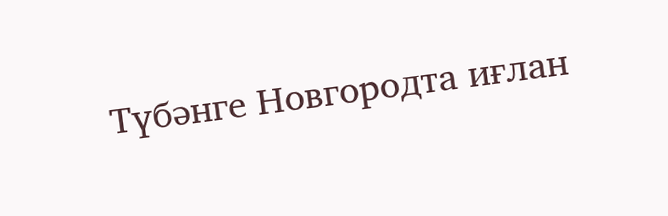Түбәнге Новгородта иғлан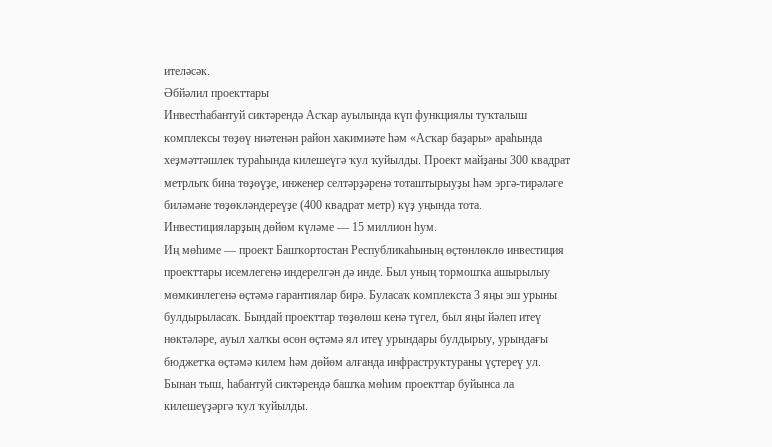ителәсәк.
Әбйәлил проекттары
Инвестһабантуй сиктәрендә Асҡар ауылында күп функциялы туҡталыш комплексы төҙөү ниәтенән район хакимиәте һәм «Асҡар баҙары» араһында хеҙмәттәшлек тураһында килешеүгә ҡул ҡуйылды. Проект майҙаны 300 квадрат метрлыҡ бина төҙөүҙе, инженер селтәрҙәренә тоташтырыуҙы һәм эргә-тирәләге биләмәне төҙөкләндереүҙе (400 квадрат метр) күҙ уңында тота. Инвестицияларҙың дөйөм күләме — 15 миллион һум.
Иң мөһиме — проект Башҡортостан Республикаһының өҫтөнлөклө инвестиция проекттары исемлегенә индерелгән дә инде. Был уның тормошҡа ашырылыу мөмкинлегенә өҫтәмә гарантиялар бирә. Буласаҡ комплекста 3 яңы эш урыны булдырыласаҡ. Бындай проекттар төҙөлөш кенә түгел, был яңы йәлеп итеү нөктәләре, ауыл халҡы өсөн өҫтәмә ял итеү урындары булдырыу, урындағы бюджетҡа өҫтәмә килем һәм дөйөм алғанда инфраструктураны үҫтереү ул.
Бынан тыш, һабантуй сиктәрендә башҡа мөһим проекттар буйынса ла килешеүҙәргә ҡул ҡуйылды.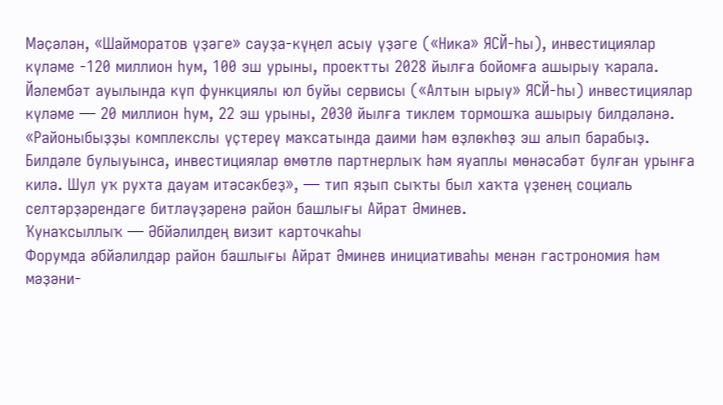Мәҫәлән, «Шайморатов үҙәге» сауҙа-күңел асыу үҙәге («Ника» ЯСЙ-һы), инвестициялар күләме -120 миллион һум, 100 эш урыны, проектты 2028 йылға бойомға ашырыу ҡарала.
Йәлембәт ауылында күп функциялы юл буйы сервисы («Алтын ырыу» ЯСЙ-һы) инвестициялар күләме — 20 миллион һум, 22 эш урыны, 2030 йылға тиклем тормошҡа ашырыу билдәләнә.
«Районыбыҙҙы комплекслы үҫтереү маҡсатында даими һәм өҙлөкһөҙ эш алып барабыҙ. Билдәле булыуынса, инвестициялар өмөтлө партнерлыҡ һәм яуаплы мөнәсәбәт булған урынға килә. Шул уҡ рухта дауам итәсәкбеҙ», — тип яҙып сыҡты был хаҡта үҙенең социаль селтәрҙәрендәге битләүҙәренә район башлығы Айрат Әминев.
Ҡунаҡсыллыҡ — Әбйәлилдең визит карточкаһы
Форумда әбйәлилдәр район башлығы Айрат Әминев инициативаһы менән гастрономия һәм мәҙәни-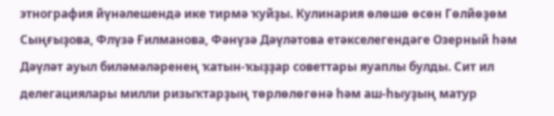этнография йүнәлешендә ике тирмә ҡуйҙы. Кулинария өлөшө өсөн Гөлйөҙөм Сыңғыҙова, Флүзә Ғилманова, Фәнүзә Дәүләтова етәкселегендәге Озерный һәм Дәүләт ауыл биләмәләренең ҡатын-ҡыҙҙар советтары яуаплы булды. Сит ил делегациялары милли ризыҡтарҙың төрлөлөгөнә һәм аш-һыуҙың матур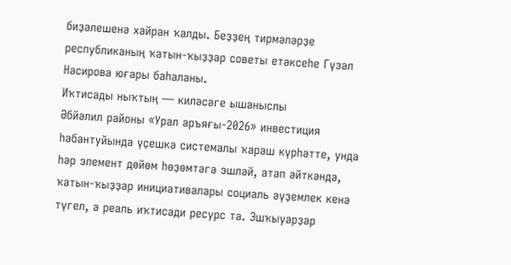биҙәлешенә хайран ҡалды. Беҙҙең тирмәләрҙе республиканың ҡатын-ҡыҙҙар советы етәксеһе Гүзәл Насирова юғары баһаланы.
Иҡтисады ныҡтың — киләсәге ышаныслы
Әбйәлил районы «Урал аръяғы-2026» инвестиция һабантуйында үҫешкә системалы ҡараш күрһәтте, унда һәр элемент дөйөм һөҙөмтәгә эшләй, атап әйткәндә, ҡатын-ҡыҙҙар инициативалары социаль әүҙемлек кенә түгел, ә реаль иҡтисади ресурс та. Эшҡыуарҙар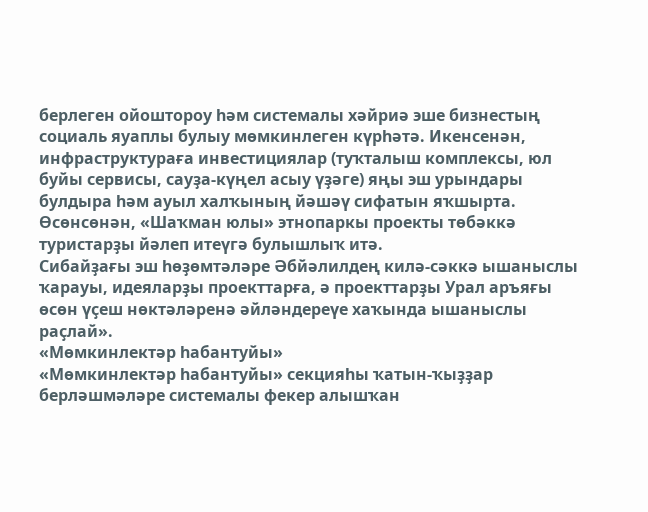берлеген ойоштороу һәм системалы хәйриә эше бизнестың социаль яуаплы булыу мөмкинлеген күрһәтә. Икенсенән, инфраструктураға инвестициялар (туҡталыш комплексы, юл буйы сервисы, сауҙа-күңел асыу үҙәге) яңы эш урындары булдыра һәм ауыл халҡының йәшәү сифатын яҡшырта. Өсөнсөнән, «Шаҡман юлы» этнопаркы проекты төбәккә туристарҙы йәлеп итеүгә булышлыҡ итә.
Сибайҙағы эш һөҙөмтәләре Әбйәлилдең килә-сәккә ышаныслы ҡарауы, идеяларҙы проекттарға, ә проекттарҙы Урал аръяғы өсөн үҫеш нөктәләренә әйләндереүе хаҡында ышаныслы раҫлай».
«Мөмкинлектәр һабантуйы»
«Мөмкинлектәр һабантуйы» секцияһы ҡатын-ҡыҙҙар берләшмәләре системалы фекер алышҡан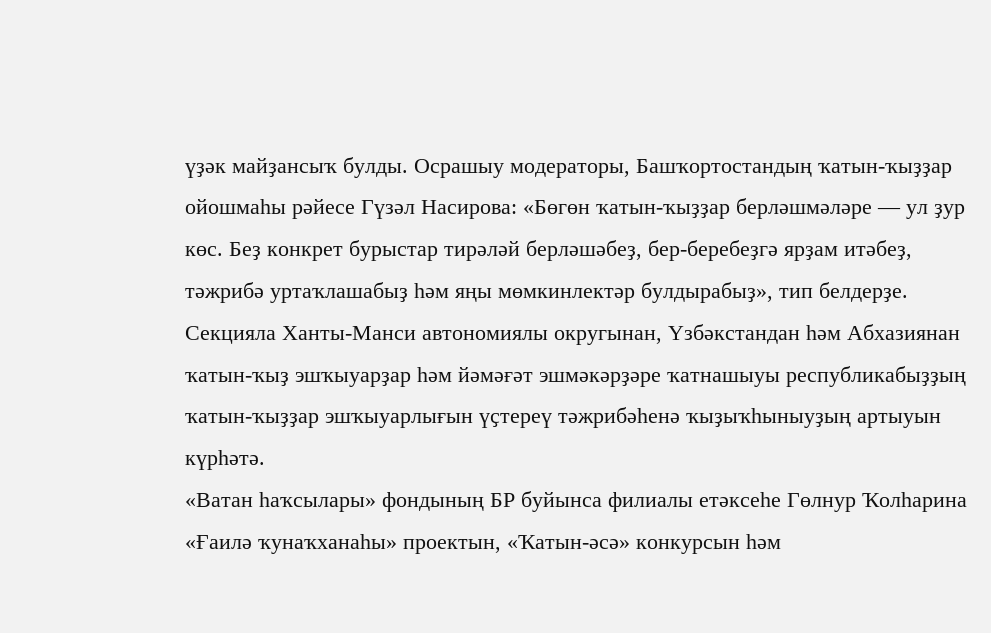үҙәк майҙансыҡ булды. Осрашыу модераторы, Башҡортостандың ҡатын-ҡыҙҙар ойошмаһы рәйесе Гүзәл Насирова: «Бөгөн ҡатын-ҡыҙҙар берләшмәләре — ул ҙур көс. Беҙ конкрет бурыстар тирәләй берләшәбеҙ, бер-беребеҙгә ярҙам итәбеҙ, тәжрибә уртаҡлашабыҙ һәм яңы мөмкинлектәр булдырабыҙ», тип белдерҙе. Секцияла Ханты-Манси автономиялы округынан, Үзбәкстандан һәм Абхазиянан ҡатын-ҡыҙ эшҡыуарҙар һәм йәмәғәт эшмәкәрҙәре ҡатнашыуы республикабыҙҙың ҡатын-ҡыҙҙар эшҡыуарлығын үҫтереү тәжрибәһенә ҡыҙыҡһыныуҙың артыуын күрһәтә.
«Ватан һаҡсылары» фондының БР буйынса филиалы етәксеһе Гөлнур Ҡолһарина «Ғаилә ҡунаҡханаһы» проектын, «Ҡатын-әсә» конкурсын һәм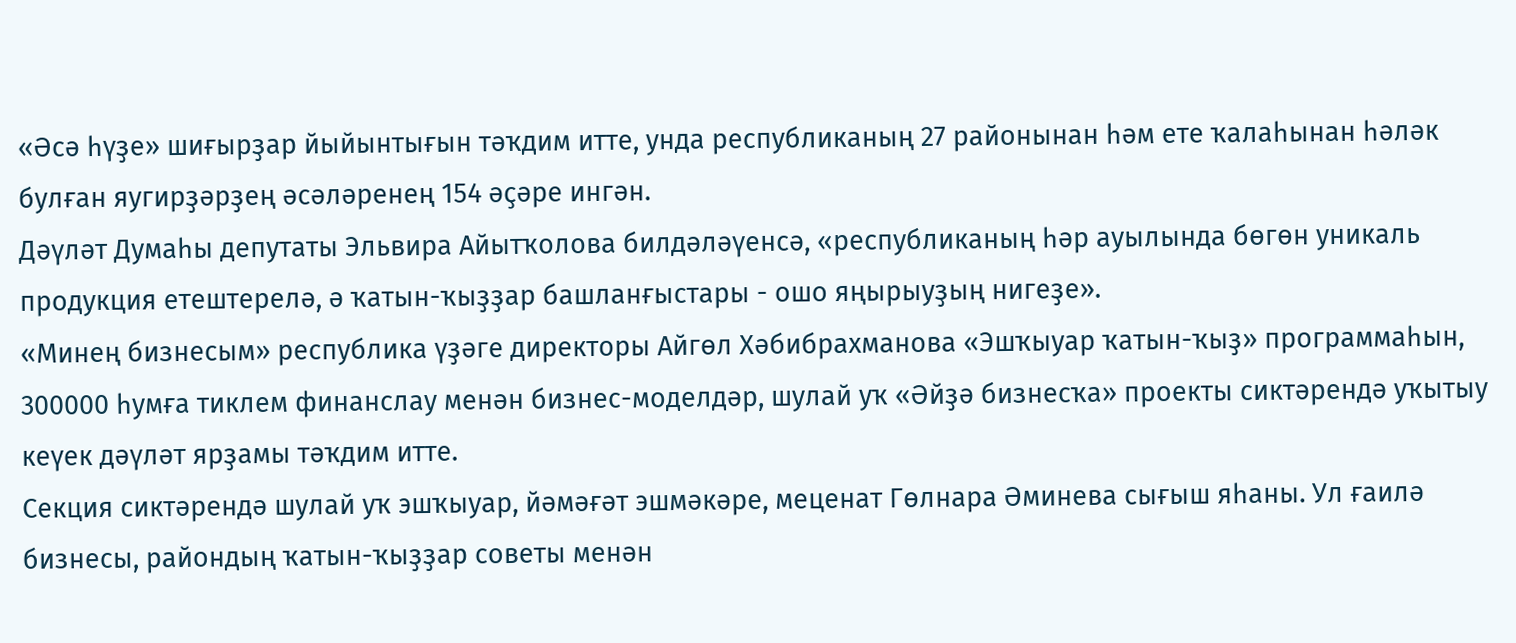«Әсә һүҙе» шиғырҙар йыйынтығын тәҡдим итте, унда республиканың 27 районынан һәм ете ҡалаһынан һәләк булған яугирҙәрҙең әсәләренең 154 әҫәре ингән.
Дәүләт Думаһы депутаты Эльвира Айытҡолова билдәләүенсә, «республиканың һәр ауылында бөгөн уникаль продукция етештерелә, ә ҡатын-ҡыҙҙар башланғыстары - ошо яңырыуҙың нигеҙе».
«Минең бизнесым» республика үҙәге директоры Айгөл Хәбибрахманова «Эшҡыуар ҡатын-ҡыҙ» программаһын, 300000 һумға тиклем финанслау менән бизнес-моделдәр, шулай уҡ «Әйҙә бизнесҡа» проекты сиктәрендә уҡытыу кеүек дәүләт ярҙамы тәҡдим итте.
Секция сиктәрендә шулай уҡ эшҡыуар, йәмәғәт эшмәкәре, меценат Гөлнара Әминева сығыш яһаны. Ул ғаилә бизнесы, райондың ҡатын-ҡыҙҙар советы менән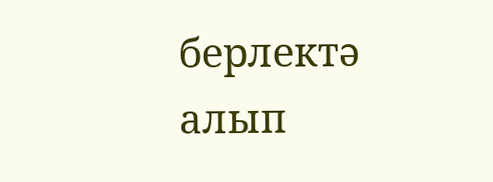берлектә алып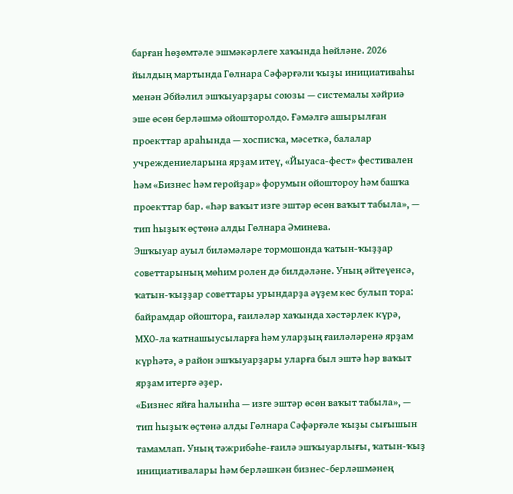барған һөҙөмтәле эшмәкәрлеге хаҡында һөйләне. 2026 йылдың мартында Гөлнара Сәфәрғәли ҡыҙы инициативаһы менән Әбйәлил эшҡыуарҙары союзы — системалы хәйриә эше өсөн берләшмә ойошторолдо. Ғәмәлгә ашырылған проекттар араһында — хосписҡа, мәсеткә, балалар учреждениеларына ярҙам итеү, «Йыуаса-фест» фестивален һәм «Бизнес һәм геройҙар» форумын ойоштороу һәм башҡа проекттар бар. «Һәр ваҡыт изге эштәр өсөн ваҡыт табыла», — тип һыҙыҡ өҫтөнә алды Гөлнара Әминева.
Эшҡыуар ауыл биләмәләре тормошонда ҡатын-ҡыҙҙар советтарының мөһим ролен дә билдәләне. Уның әйтеүенсә, ҡатын-ҡыҙҙар советтары урындарҙа әүҙем көс булып тора: байрамдар ойоштора, ғаиләләр хаҡында хәстәрлек күрә, МХО-ла ҡатнашыусыларға һәм уларҙың ғаиләләренә ярҙам күрһәтә, ә район эшҡыуарҙары уларға был эштә һәр ваҡыт ярҙам итергә әҙер.
«Бизнес яйға һалынһа — изге эштәр өсөн ваҡыт табыла», — тип һыҙыҡ өҫтөнә алды Гөлнара Сәфәрғәле ҡыҙы сығышын тамамлап. Уның тәжрибәһе-ғаилә эшҡыуарлығы, ҡатын-ҡыҙ инициативалары һәм берләшкән бизнес-берләшмәнең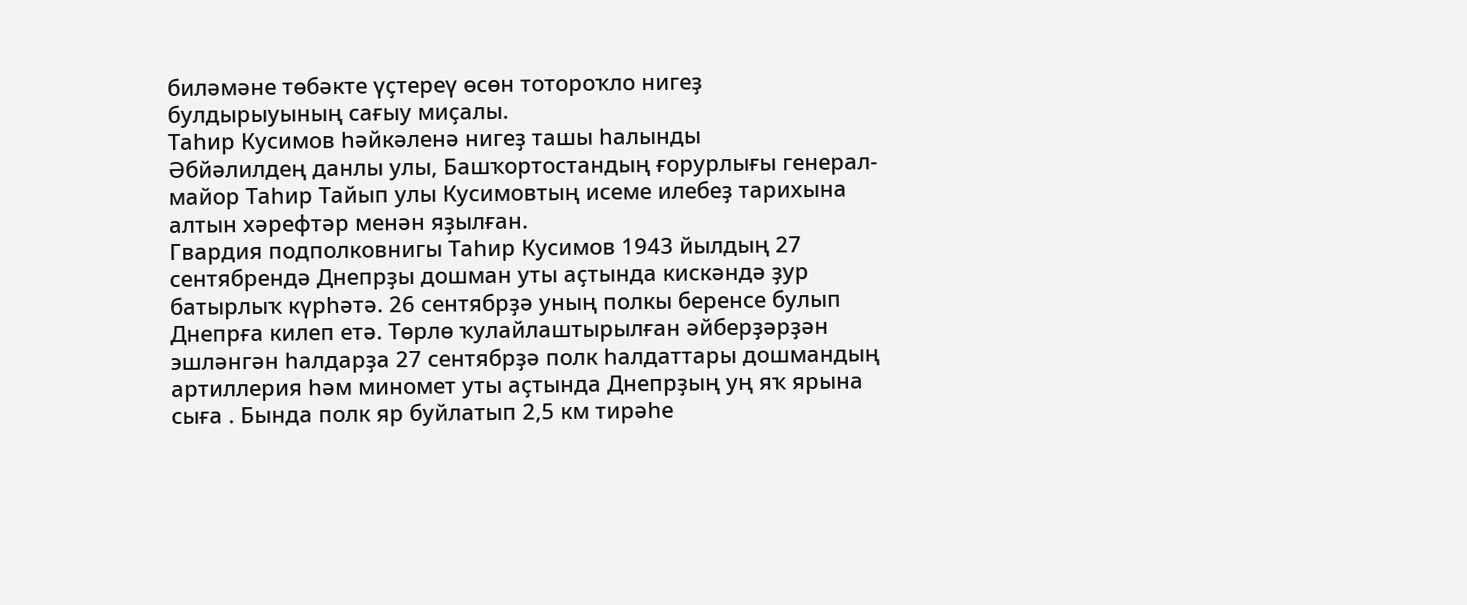биләмәне төбәкте үҫтереү өсөн тотороҡло нигеҙ булдырыуының сағыу миҫалы.
Таһир Кусимов һәйкәленә нигеҙ ташы һалынды
Әбйәлилдең данлы улы, Башҡортостандың ғорурлығы генерал-майор Таһир Тайып улы Кусимовтың исеме илебеҙ тарихына алтын хәрефтәр менән яҙылған.
Гвардия подполковнигы Таһир Кусимов 1943 йылдың 27 сентябрендә Днепрҙы дошман уты аҫтында кискәндә ҙур батырлыҡ күрһәтә. 26 сентябрҙә уның полкы беренсе булып Днепрға килеп етә. Төрлө ҡулайлаштырылған әйберҙәрҙән эшләнгән һалдарҙа 27 сентябрҙә полк һалдаттары дошмандың артиллерия һәм миномет уты аҫтында Днепрҙың уң яҡ ярына сыға . Бында полк яр буйлатып 2,5 км тирәһе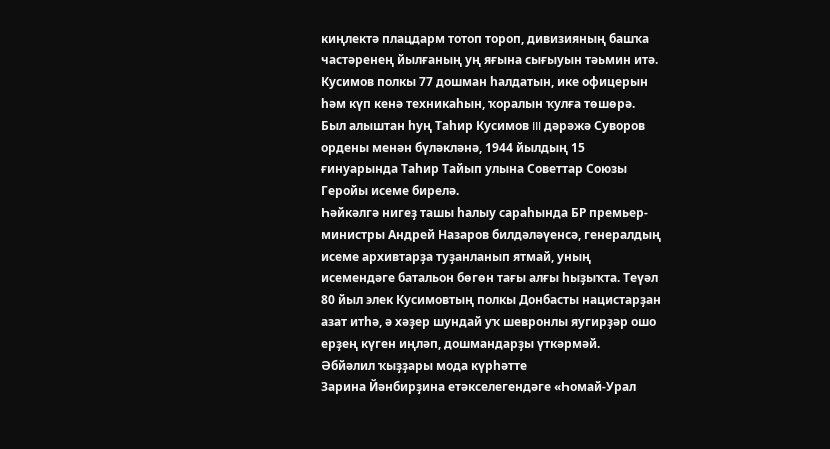киңлектә плацдарм тотоп тороп, дивизияның башҡа частәренең йылғаның уң яғына сығыуын тәьмин итә. Кусимов полкы 77 дошман һалдатын, ике офицерын һәм күп кенә техникаһын, ҡоралын ҡулға төшөрә. Был алыштан һуң Таһир Кусимов III дәрәжә Суворов ордены менән бүләкләнә, 1944 йылдың 15 ғинуарында Таһир Тайып улына Советтар Союзы Геройы исеме бирелә.
Һәйкәлгә нигеҙ ташы һалыу сараһында БР премьер-министры Андрей Назаров билдәләүенсә, генералдың исеме архивтарҙа туҙанланып ятмай, уның исемендәге батальон бөгөн тағы алғы һыҙыҡта. Теүәл 80 йыл элек Кусимовтың полкы Донбасты нацистарҙан азат итһә, ә хәҙер шундай уҡ шевронлы яугирҙәр ошо ерҙең күген иңләп, дошмандарҙы үткәрмәй.
Әбйәлил ҡыҙҙары мода күрһәтте
Зарина Йәнбирҙина етәкселегендәге «Һомай-Урал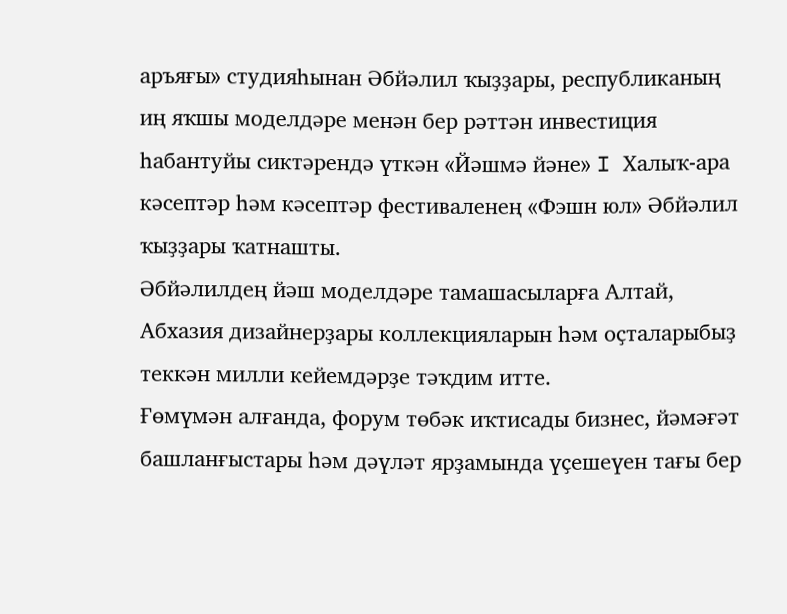аръяғы» студияһынан Әбйәлил ҡыҙҙары, республиканың иң яҡшы моделдәре менән бер рәттән инвестиция һабантуйы сиктәрендә үткән «Йәшмә йәне» I Халыҡ-ара кәсептәр һәм кәсептәр фестиваленең «Фэшн юл» Әбйәлил ҡыҙҙары ҡатнашты.
Әбйәлилдең йәш моделдәре тамашасыларға Алтай, Абхазия дизайнерҙары коллекцияларын һәм оҫталарыбыҙ теккән милли кейемдәрҙе тәҡдим итте.
Ғөмүмән алғанда, форум төбәк иҡтисады бизнес, йәмәғәт башланғыстары һәм дәүләт ярҙамында үҫешеүен тағы бер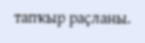тапҡыр раҫланы.